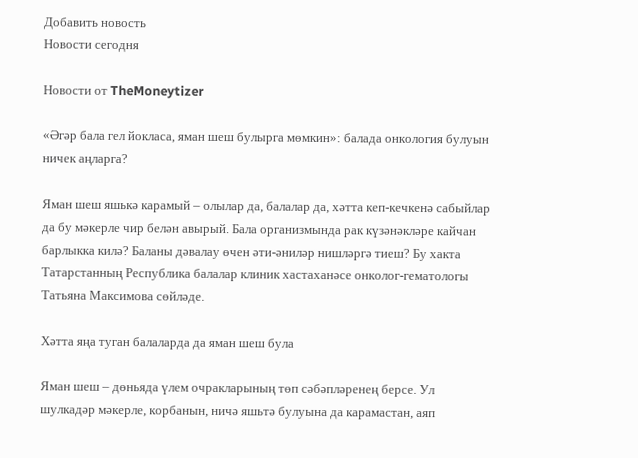Добавить новость
Новости сегодня

Новости от TheMoneytizer

«Әгәр бала гел йокласа, яман шеш булырга мөмкин»: балада онкология булуын ничек аңларга?

Яман шеш яшькә карамый – олылар да, балалар да, хәтта кеп-кечкенә сабыйлар да бу мәкерле чир белән авырый. Бала организмында рак күзәнәкләре кайчан барлыкка килә? Баланы дәвалау өчен әти-әниләр нишләргә тиеш? Бу хакта Татарстанның Республика балалар клиник хастаханәсе онколог-гематологы Татьяна Максимова сөйләде.

Хәтта яңа туган балаларда да яман шеш була

Яман шеш – дөньяда үлем очракларының төп сәбәпләренең берсе. Ул шулкадәр мәкерле, корбанын, ничә яшьтә булуына да карамастан, аяп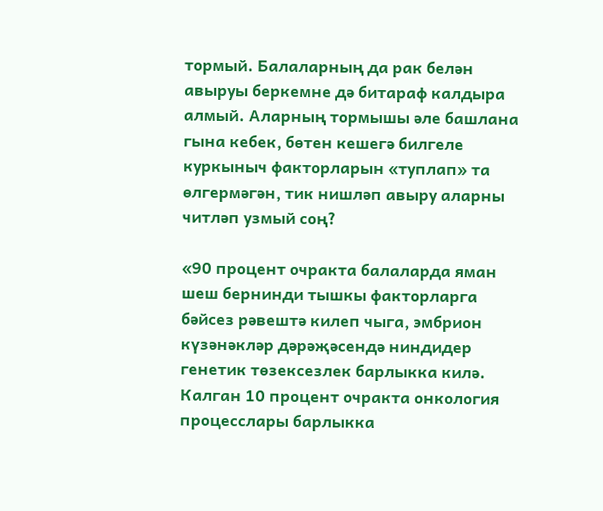тормый. Балаларның да рак белән авыруы беркемне дә битараф калдыра алмый. Аларның тормышы әле башлана гына кебек, бөтен кешегә билгеле куркыныч факторларын «туплап» та өлгермәгән, тик нишләп авыру аларны читләп узмый соң?

«90 процент очракта балаларда яман шеш бернинди тышкы факторларга бәйсез рәвештә килеп чыга, эмбрион күзәнәкләр дәрәҗәсендә ниндидер генетик төзексезлек барлыкка килә. Калган 10 процент очракта онкология процесслары барлыкка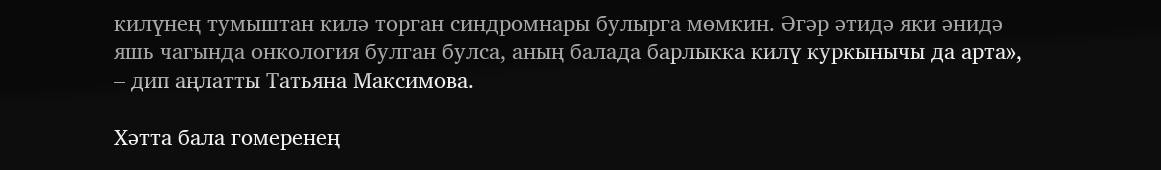килүнең тумыштан килә торган синдромнары булырга мөмкин. Әгәр әтидә яки әнидә яшь чагында онкология булган булса, аның балада барлыкка килү куркынычы да арта», – дип аңлатты Татьяна Максимова.

Хәтта бала гомеренең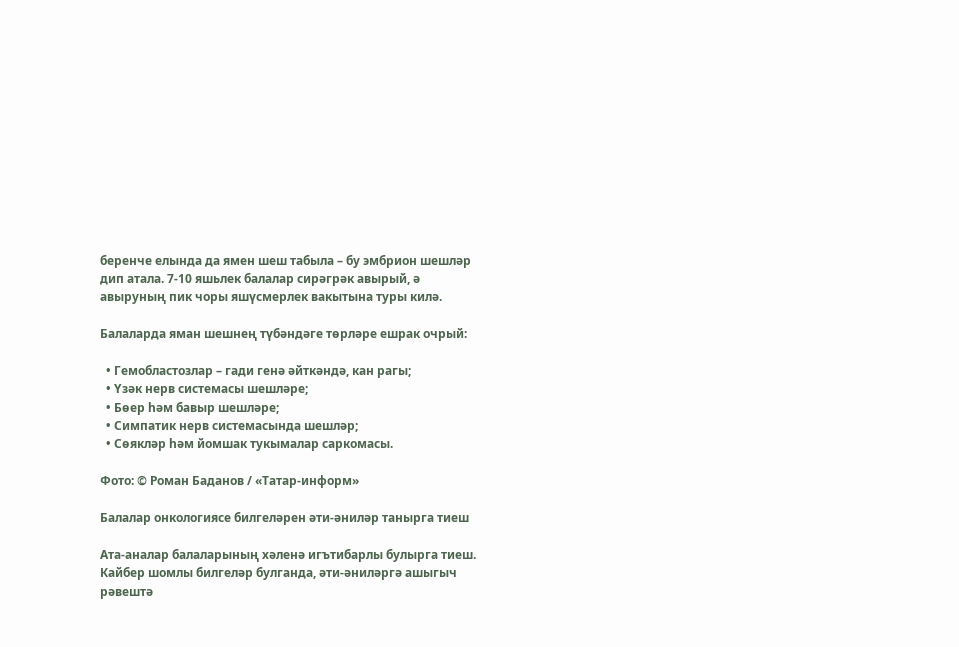беренче елында да ямен шеш табыла – бу эмбрион шешләр дип атала. 7-10 яшьлек балалар сирәгрәк авырый, ә авыруның пик чоры яшүсмерлек вакытына туры килә.

Балаларда яман шешнең түбәндәге төрләре ешрак очрый:

  • Гемобластозлар – гади генә әйткәндә, кан рагы;
  • Үзәк нерв системасы шешләре;
  • Бөер һәм бавыр шешләре;
  • Симпатик нерв системасында шешләр;
  • Сөякләр һәм йомшак тукымалар саркомасы.

Фото: © Роман Баданов / «Татар-информ»

Балалар онкологиясе билгеләрен әти-әниләр танырга тиеш

Ата-аналар балаларының хәленә игътибарлы булырга тиеш. Кайбер шомлы билгеләр булганда, әти-әниләргә ашыгыч рәвештә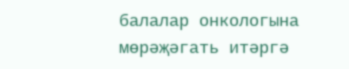балалар онкологына мөрәҗәгать итәргә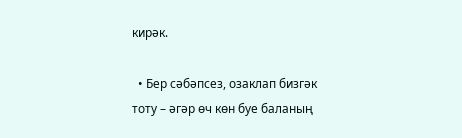кирәк.

  • Бер сәбәпсез, озаклап бизгәк тоту – әгәр өч көн буе баланың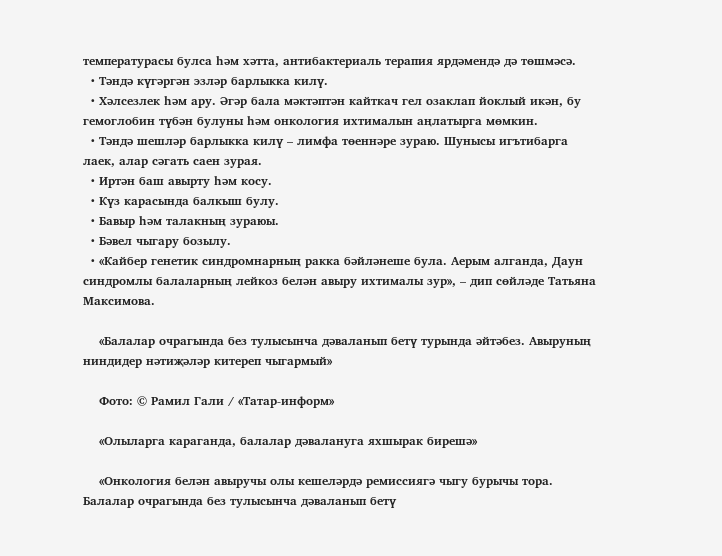температурасы булса һәм хәтта, антибактериаль терапия ярдәмендә дә төшмәсә.
  • Тәндә күгәргән эзләр барлыкка килү.
  • Хәлсезлек һәм ару. Әгәр бала мәктәптән кайткач гел озаклап йоклый икән, бу гемоглобин түбән булуны һәм онкология ихтималын аңлатырга мөмкин.
  • Тәндә шешләр барлыкка килү – лимфа төеннәре зураю. Шунысы игътибарга лаек, алар сәгать саен зурая.
  • Иртән баш авырту һәм косу.
  • Күз карасында балкыш булу.
  • Бавыр һәм талакның зураюы.
  • Бәвел чыгару бозылу.
  • «Кайбер генетик синдромнарның ракка бәйләнеше була. Аерым алганда, Даун синдромлы балаларның лейкоз белән авыру ихтималы зур», – дип сөйләде Татьяна Максимова.

    «Балалар очрагында без тулысынча дәваланып бетү турында әйтәбез. Авыруның ниндидер нәтиҗәләр китереп чыгармый»

    Фото: © Рамил Гали / «Татар-информ»

    «Олыларга караганда, балалар дәвалануга яхшырак бирешә»

    «Онкология белән авыручы олы кешеләрдә ремиссиягә чыгу бурычы тора. Балалар очрагында без тулысынча дәваланып бетү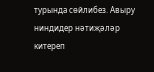турында сөйлибез. Авыру ниндидер нәтиҗәләр китереп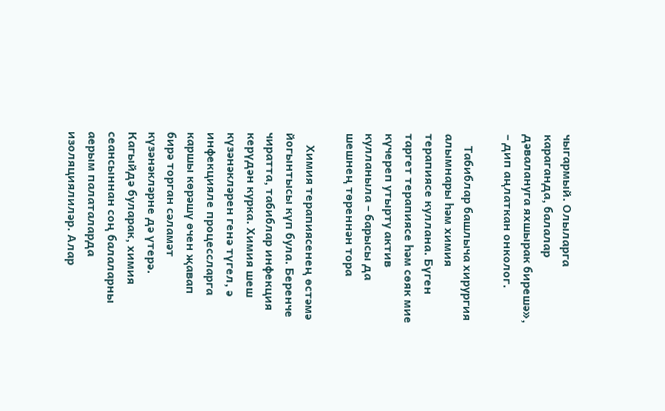чыгармый. Олыларга караганда, балалар дәвалануга яхшырак бирешә», – дип аңлаткан онколог.

    Табиблар башлыча хирургия алымнары һәм химия терапиясе куллана. Бүген таргет терапиясе һәм сөяк мие күчереп утырту актив кулланыла – барысы да шешнең төреннән тора

    Химия терапиясенең өстәмә йогынтысы күп була. Беренче чиратта, табиблар инфекция керүдән курка. Химия шеш күзәнәкләрен генә түгел, ә инфекцияле процессларга каршы көрәшү өчен җавап бирә торган сәламәт күзәнәкләрне дә үтерә. Кагыйдә буларак, химия сеансыннан соң балаларны аерым палаталарда изоляциялиләр. Алар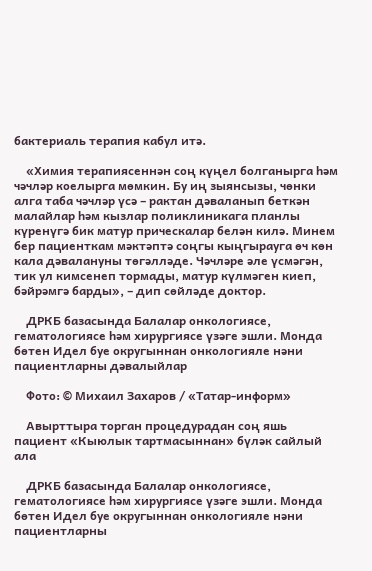бактериаль терапия кабул итә.

    «Химия терапиясеннән соң күңел болганырга һәм чәчләр коелырга мөмкин. Бу иң зыянсызы, чөнки алга таба чәчләр үсә – рактан дәваланып беткән малайлар һәм кызлар поликлиникага планлы күренүгә бик матур прическалар белән килә. Минем бер пациенткам мәктәптә соңгы кыңгырауга өч көн кала дәвалануны төгәлләде. Чәчләре әле үсмәгән, тик ул кимсенеп тормады, матур күлмәген киеп, бәйрәмгә барды», – дип сөйләде доктор.

    ДРКБ базасында Балалар онкологиясе, гематологиясе һәм хирургиясе үзәге эшли. Монда бөтен Идел буе округыннан онкологияле нәни пациентларны дәвалыйлар

    Фото: © Михаил Захаров / «Татар-информ»

    Авырттыра торган процедурадан соң яшь пациент «Кыюлык тартмасыннан» бүләк сайлый ала

    ДРКБ базасында Балалар онкологиясе, гематологиясе һәм хирургиясе үзәге эшли. Монда бөтен Идел буе округыннан онкологияле нәни пациентларны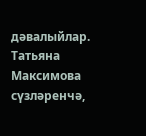дәвалыйлар. Татьяна Максимова сүзләренчә,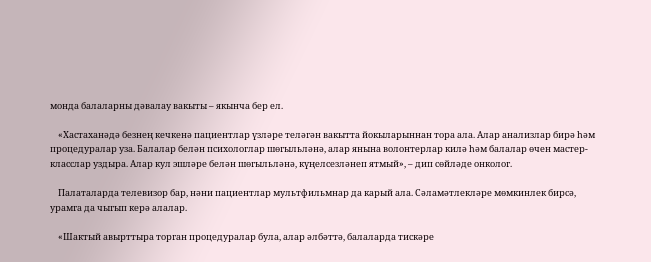монда балаларны дәвалау вакыты – якынча бер ел.

    «Хастаханәдә безнең кечкенә пациентлар үзләре теләгән вакытта йокыларыннан тора ала. Алар анализлар бирә һәм процедуралар уза. Балалар белән психологлар шөгыльләнә, алар янына волонтерлар килә һәм балалар өчен мастер-класслар уздыра. Алар кул эшләре белән шөгыльләнә, күңелсезләнеп ятмый», – дип сөйләде онколог.

    Палаталарда телевизор бар, нәни пациентлар мультфильмнар да карый ала. Сәламәтлекләре мөмкинлек бирсә, урамга да чыгып керә алалар.

    «Шактый авырттыра торган процедуралар була, алар әлбәттә, балаларда тискәре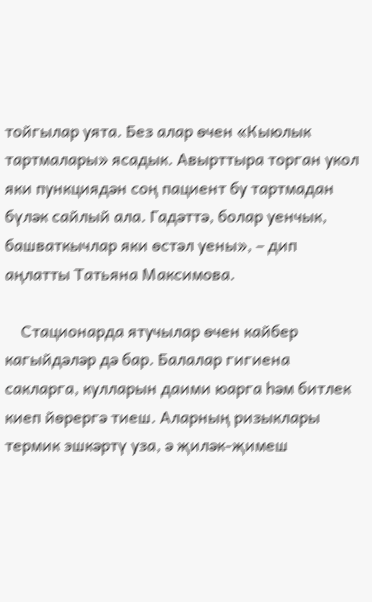тойгылар уята. Без алар өчен «Кыюлык тартмалары» ясадык. Авырттыра торган укол яки пункциядән соң пациент бу тартмадан бүләк сайлый ала. Гадәттә, болар уенчык, башваткычлар яки өстәл уены», – дип аңлатты Татьяна Максимова.

    Стационарда ятучылар өчен кайбер кагыйдәләр дә бар. Балалар гигиена сакларга, кулларын даими юарга һәм битлек киеп йөрергә тиеш. Аларның ризыклары термик эшкәртү уза, ә җиләк-җимеш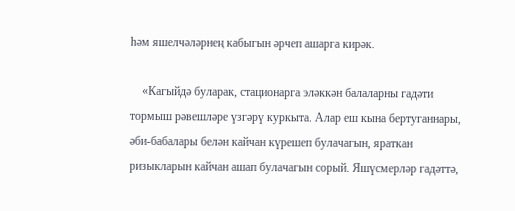һәм яшелчәләрнең кабыгын әрчеп ашарга кирәк.

    «Кагыйдә буларак, стационарга эләккән балаларны гадәти тормыш рәвешләре үзгәрү куркыта. Алар еш кына бертуганнары, әби-бабалары белән кайчан күрешеп булачагын, яраткан ризыкларын кайчан ашап булачагын сорый. Яшүсмерләр гадәттә,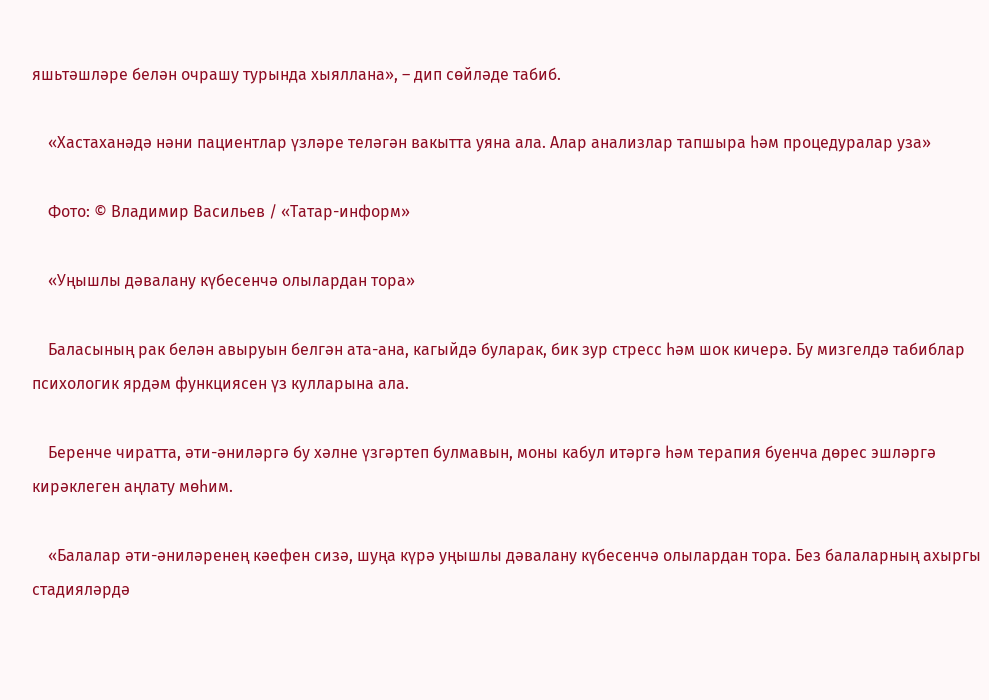яшьтәшләре белән очрашу турында хыяллана», – дип сөйләде табиб.

    «Хастаханәдә нәни пациентлар үзләре теләгән вакытта уяна ала. Алар анализлар тапшыра һәм процедуралар уза»

    Фото: © Владимир Васильев / «Татар-информ»

    «Уңышлы дәвалану күбесенчә олылардан тора»

    Баласының рак белән авыруын белгән ата-ана, кагыйдә буларак, бик зур стресс һәм шок кичерә. Бу мизгелдә табиблар психологик ярдәм функциясен үз кулларына ала.

    Беренче чиратта, әти-әниләргә бу хәлне үзгәртеп булмавын, моны кабул итәргә һәм терапия буенча дөрес эшләргә кирәклеген аңлату мөһим.

    «Балалар әти-әниләренең кәефен сизә, шуңа күрә уңышлы дәвалану күбесенчә олылардан тора. Без балаларның ахыргы стадияләрдә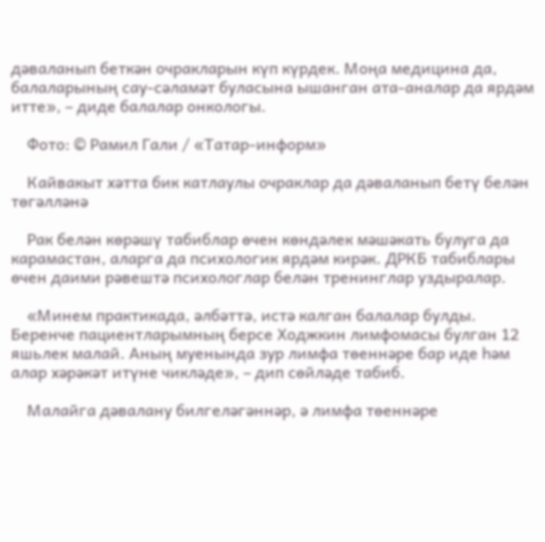дәваланып беткән очракларын күп күрдек. Моңа медицина да, балаларының сау-сәламәт буласына ышанган ата-аналар да ярдәм итте», – диде балалар онкологы.

    Фото: © Рамил Гали / «Татар-информ»

    Кайвакыт хәтта бик катлаулы очраклар да дәваланып бетү белән төгәлләнә

    Рак белән көрәшү табиблар өчен көндәлек мәшәкать булуга да карамастан, аларга да психологик ярдәм кирәк. ДРКБ табиблары өчен даими рәвештә психологлар белән тренинглар уздыралар.

    «Минем практикада, әлбәттә, истә калган балалар булды. Беренче пациентларымның берсе Ходжкин лимфомасы булган 12 яшьлек малай. Аның муенында зур лимфа төеннәре бар иде һәм алар хәрәкәт итүне чикләде», – дип сөйләде табиб.

    Малайга дәвалану билгеләгәннәр, ә лимфа төеннәре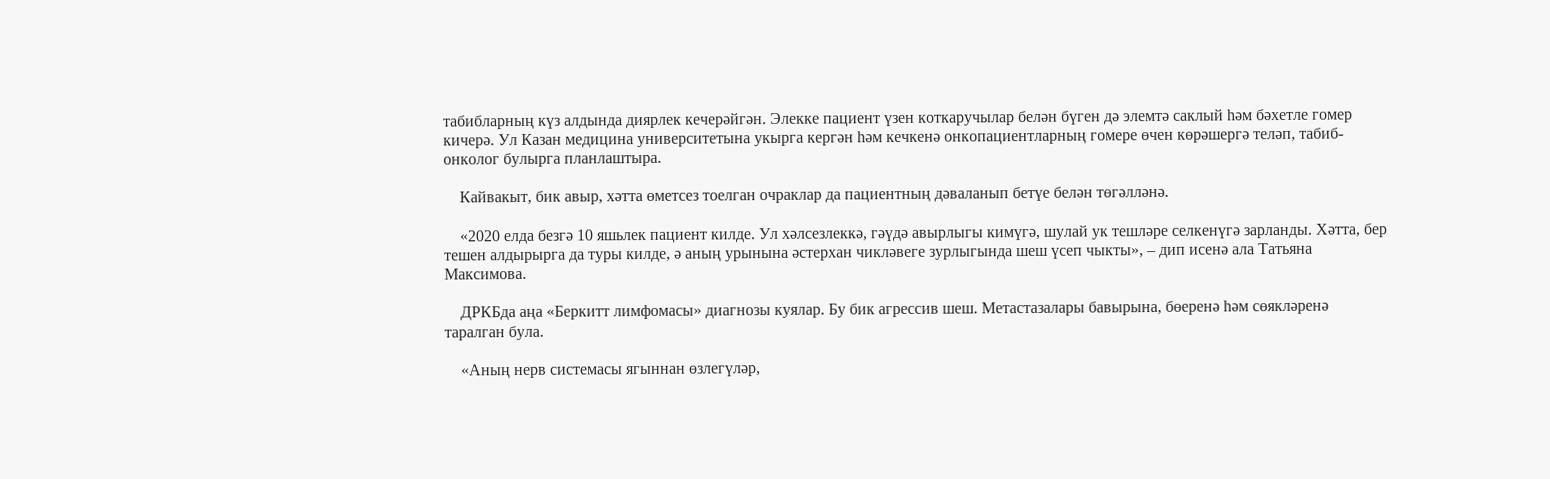табибларның күз алдында диярлек кечерәйгән. Элекке пациент үзен коткаручылар белән бүген дә элемтә саклый һәм бәхетле гомер кичерә. Ул Казан медицина университетына укырга кергән һәм кечкенә онкопациентларның гомере өчен көрәшергә теләп, табиб-онколог булырга планлаштыра.

    Кайвакыт, бик авыр, хәтта өметсез тоелган очраклар да пациентның дәваланып бетүе белән төгәлләнә.

    «2020 елда безгә 10 яшьлек пациент килде. Ул хәлсезлеккә, гәүдә авырлыгы кимүгә, шулай ук тешләре селкенүгә зарланды. Хәтта, бер тешен алдырырга да туры килде, ә аның урынына әстерхан чикләвеге зурлыгында шеш үсеп чыкты», – дип исенә ала Татьяна Максимова.

    ДРКБда аңа «Беркитт лимфомасы» диагнозы куялар. Бу бик агрессив шеш. Метастазалары бавырына, бөеренә һәм сөякләренә таралган була.

    «Аның нерв системасы ягыннан өзлегүләр,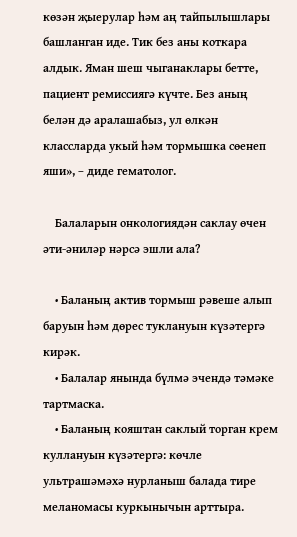көзән җыерулар һәм аң тайпылышлары башланган иде. Тик без аны коткара алдык. Яман шеш чыганаклары бетте, пациент ремиссиягә күчте. Без аның белән дә аралашабыз, ул өлкән классларда укый һәм тормышка сөенеп яши», – диде гематолог.

    Балаларын онкологиядән саклау өчен әти-әниләр нәрсә эшли ала?

    • Баланың актив тормыш рәвеше алып баруын һәм дөрес туклануын күзәтергә кирәк.
    • Балалар янында бүлмә эчендә тәмәке тартмаска.
    • Баланың кояштан саклый торган крем куллануын күзәтергә: көчле ультрашәмәхә нурланыш балада тире меланомасы куркынычын арттыра.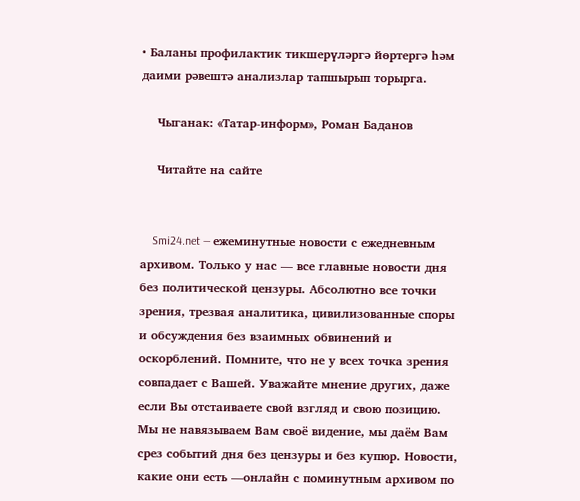• Баланы профилактик тикшерүләргә йөртергә һәм даими рәвештә анализлар тапшырып торырга.

    Чыганак: «Татар-информ», Роман Баданов

    Читайте на сайте


    Smi24.net — ежеминутные новости с ежедневным архивом. Только у нас — все главные новости дня без политической цензуры. Абсолютно все точки зрения, трезвая аналитика, цивилизованные споры и обсуждения без взаимных обвинений и оскорблений. Помните, что не у всех точка зрения совпадает с Вашей. Уважайте мнение других, даже если Вы отстаиваете свой взгляд и свою позицию. Мы не навязываем Вам своё видение, мы даём Вам срез событий дня без цензуры и без купюр. Новости, какие они есть —онлайн с поминутным архивом по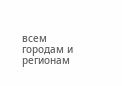всем городам и регионам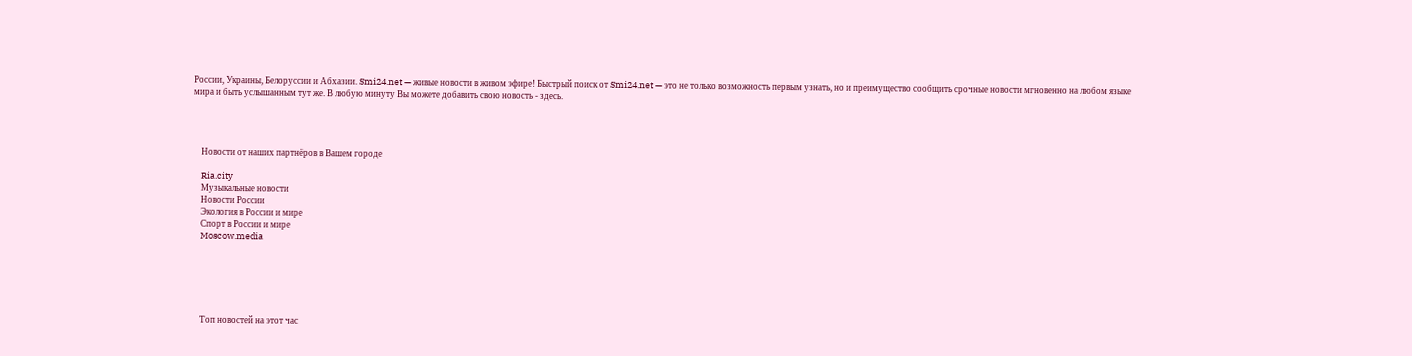России, Украины, Белоруссии и Абхазии. Smi24.net — живые новости в живом эфире! Быстрый поиск от Smi24.net — это не только возможность первым узнать, но и преимущество сообщить срочные новости мгновенно на любом языке мира и быть услышанным тут же. В любую минуту Вы можете добавить свою новость - здесь.




    Новости от наших партнёров в Вашем городе

    Ria.city
    Музыкальные новости
    Новости России
    Экология в России и мире
    Спорт в России и мире
    Moscow.media






    Топ новостей на этот час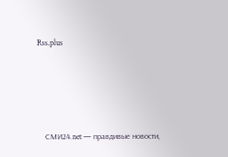Rss.plus





    СМИ24.net — правдивые новости,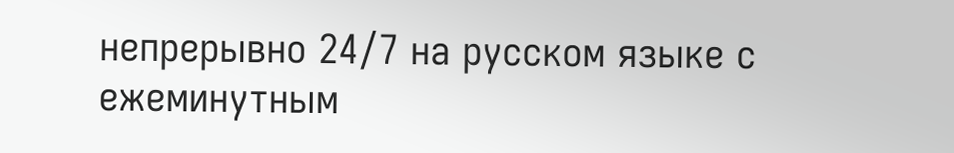непрерывно 24/7 на русском языке с ежеминутным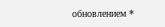обновлением *